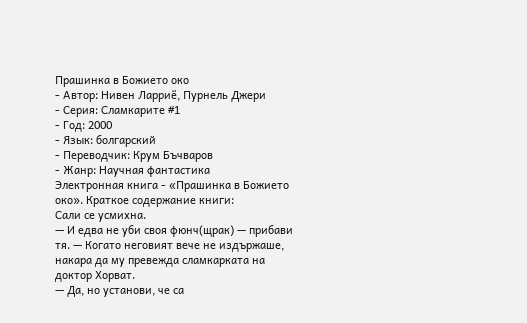Прашинка в Божието око
- Автор: Нивен Ларриё, Пурнель Джери
- Серия: Сламкарите #1
- Год: 2000
- Язык: болгарский
- Переводчик: Крум Бъчваров
- Жанр: Научная фантастика
Электронная книга - «Прашинка в Божието око». Краткое содержание книги:
Сали се усмихна.
— И едва не уби своя фюнч(щрак) — прибави тя. — Когато неговият вече не издържаше, накара да му превежда сламкарката на доктор Хорват.
— Да, но установи, че са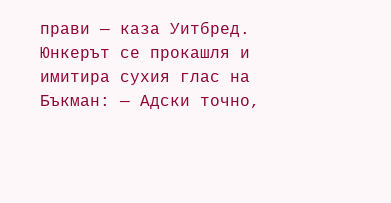прави — каза Уитбред. Юнкерът се прокашля и имитира сухия глас на Бъкман: — Адски точно,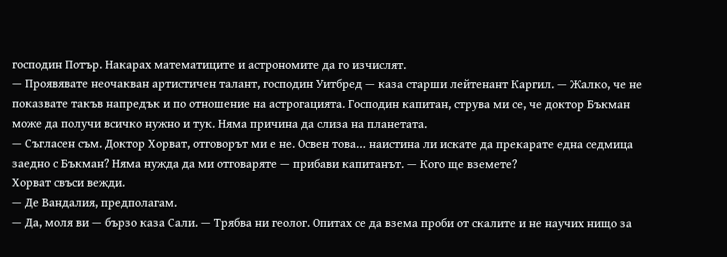господин Потър. Накарах математиците и астрономите да го изчислят.
— Проявявате неочакван артистичен талант, господин Уитбред — каза старши лейтенант Каргил. — Жалко, че не показвате такъв напредък и по отношение на астрогацията. Господин капитан, струва ми се, че доктор Бъкман може да получи всичко нужно и тук. Няма причина да слиза на планетата.
— Съгласен съм. Доктор Хорват, отговорът ми е не. Освен това… наистина ли искате да прекарате една седмица заедно с Бъкман? Няма нужда да ми отговаряте — прибави капитанът. — Кого ще вземете?
Хорват свъси вежди.
— Де Вандалия, предполагам.
— Да, моля ви — бързо каза Сали. — Трябва ни геолог. Опитах се да взема проби от скалите и не научих нищо за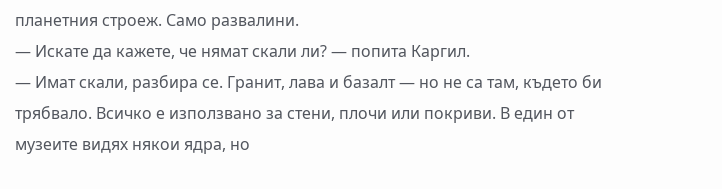планетния строеж. Само развалини.
— Искате да кажете, че нямат скали ли? — попита Каргил.
— Имат скали, разбира се. Гранит, лава и базалт — но не са там, където би трябвало. Всичко е използвано за стени, плочи или покриви. В един от музеите видях някои ядра, но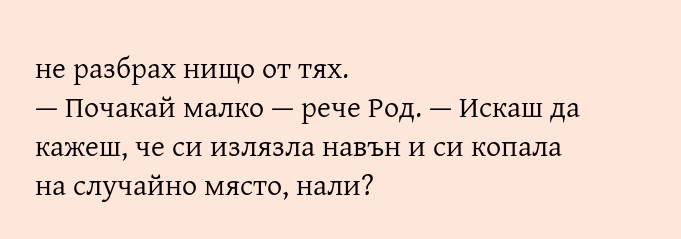не разбрах нищо от тях.
— Почакай малко — рече Род. — Искаш да кажеш, че си излязла навън и си копала на случайно място, нали?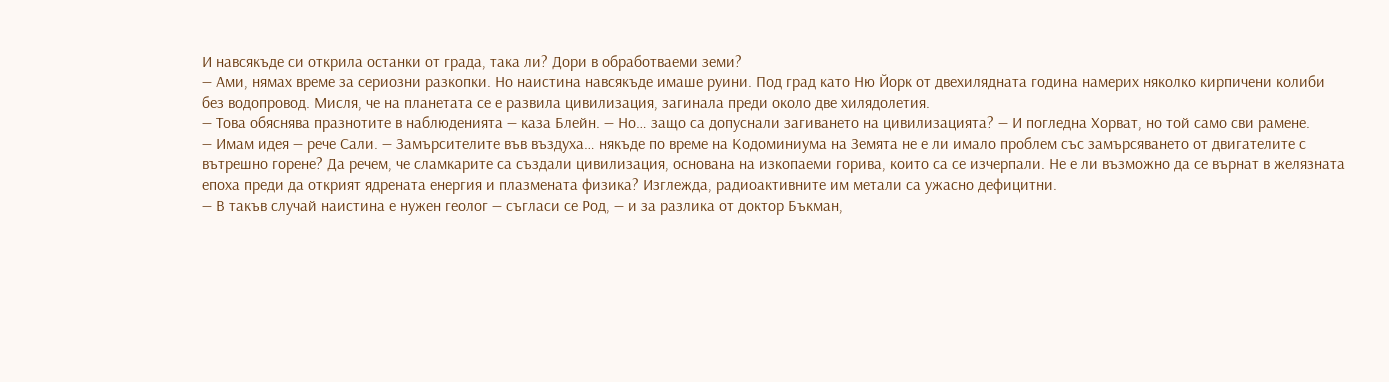И навсякъде си открила останки от града, така ли? Дори в обработваеми земи?
— Ами, нямах време за сериозни разкопки. Но наистина навсякъде имаше руини. Под град като Ню Йорк от двехилядната година намерих няколко кирпичени колиби без водопровод. Мисля, че на планетата се е развила цивилизация, загинала преди около две хилядолетия.
— Това обяснява празнотите в наблюденията — каза Блейн. — Но… защо са допуснали загиването на цивилизацията? — И погледна Хорват, но той само сви рамене.
— Имам идея — рече Сали. — Замърсителите във въздуха… някъде по време на Кодоминиума на Земята не е ли имало проблем със замърсяването от двигателите с вътрешно горене? Да речем, че сламкарите са създали цивилизация, основана на изкопаеми горива, които са се изчерпали. Не е ли възможно да се върнат в желязната епоха преди да открият ядрената енергия и плазмената физика? Изглежда, радиоактивните им метали са ужасно дефицитни.
— В такъв случай наистина е нужен геолог — съгласи се Род, — и за разлика от доктор Бъкман,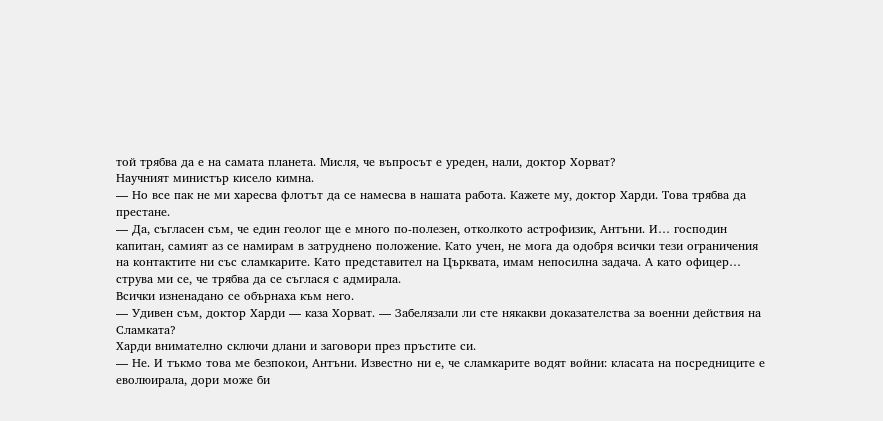той трябва да е на самата планета. Мисля, че въпросът е уреден, нали, доктор Хорват?
Научният министър кисело кимна.
— Но все пак не ми харесва флотът да се намесва в нашата работа. Кажете му, доктор Харди. Това трябва да престане.
— Да, съгласен съм, че един геолог ще е много по-полезен, отколкото астрофизик, Антъни. И… господин капитан, самият аз се намирам в затруднено положение. Като учен, не мога да одобря всички тези ограничения на контактите ни със сламкарите. Като представител на Църквата, имам непосилна задача. А като офицер… струва ми се, че трябва да се съглася с адмирала.
Всички изненадано се обърнаха към него.
— Удивен съм, доктор Харди — каза Хорват. — Забелязали ли сте някакви доказателства за военни действия на Сламката?
Харди внимателно сключи длани и заговори през пръстите си.
— Не. И тъкмо това ме безпокои, Антъни. Известно ни е, че сламкарите водят войни: класата на посредниците е еволюирала, дори може би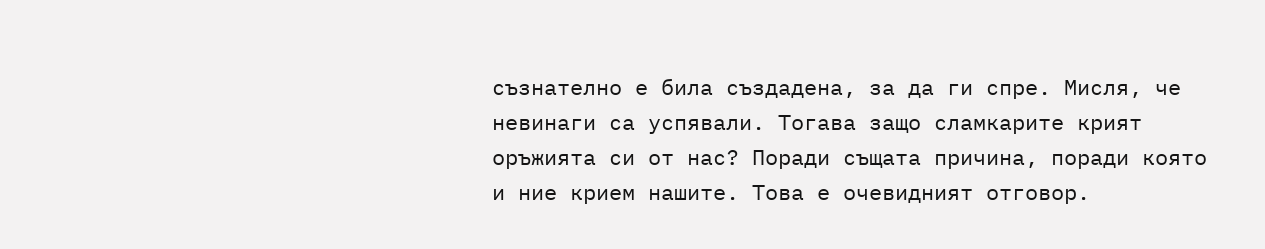съзнателно е била създадена, за да ги спре. Мисля, че невинаги са успявали. Тогава защо сламкарите крият оръжията си от нас? Поради същата причина, поради която и ние крием нашите. Това е очевидният отговор.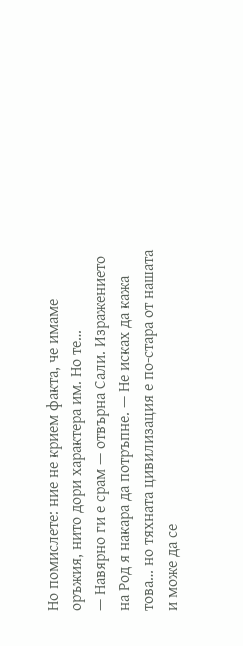Но помислете: ние не крием факта, че имаме оръжия, нито дори характера им. Но те…
— Навярно ги е срам — отвърна Сали. Изражението на Род я накара да потръпне. — Не исках да кажа това… но тяхната цивилизация е по-стара от нашата и може да се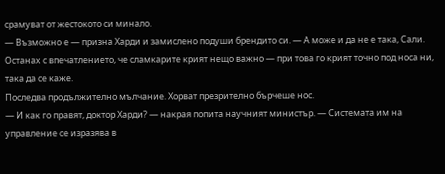срамуват от жестокото си минало.
— Възможно е — призна Харди и замислено подуши брендито си. — А може и да не е така, Сали. Останах с впечатлението, че сламкарите крият нещо важно — при това го крият точно под носа ни, така да се каже.
Последва продължително мълчание. Хорват презрително бърчеше нос.
— И как го правят, доктор Харди? — накрая попита научният министър. — Системата им на управление се изразява в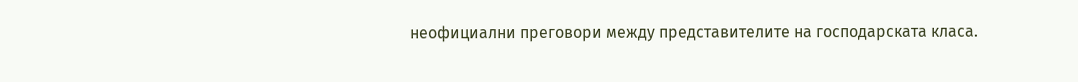неофициални преговори между представителите на господарската класа.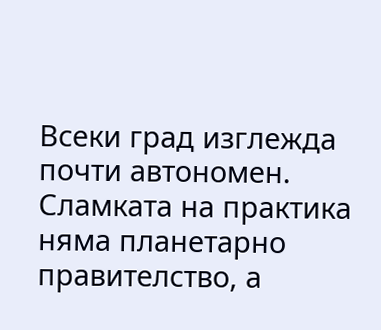Всеки град изглежда почти автономен. Сламката на практика няма планетарно правителство, а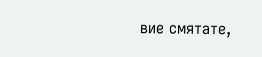вие смятате,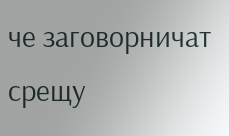че заговорничат срещу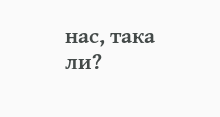нас, така ли?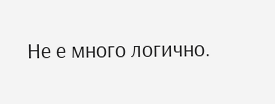Не е много логично.